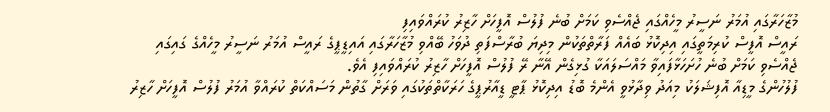މުޒާހަރާގައި އުމަރު ނަސީރު މީހެއްގައި ޖެއްސެވި ކަމަށް ބުނެ ފުލުސް އޮފީހަށް ހާޒިރު ކުރައްވައިފި
ރައީސް އޮފީސް ކުރިމަތީގައި އިދިކޮޅު ބައެއް ފަރާތްތަކުން މިދިޔަ ބުރާސްފަތި ދުވަހު ބޭއްވި މުޒާހަރާގައި އައިޑީޕީގެ ރައީސް އުމަރު ނަސީރު މީހެއްގެ ގައިގައި ޖެއްސެވި ކަމަށް ބުނެ ހުށަހަޅާފައިވާ މައްސަލައަކާ ގުޅިގެން އޭނާ ރޭ ފުލުސް އޮފީހަށް ހާޒިރު ކުރައްވައިފި އެވެ.
ފުލުހުންގެ މީޑިއާ އޮފިޝަލަކު މިއަދު ވިދާޅުވީ އެންމެ ބޮޑު އިދިކޮޅު ޕާޓީ ޑީއާރުޕީގެ ހަރަކާތްތަކުގައި ވަރަށް ގާތުން މަސައްކަތް ކުރައްވާ އުމަރު ފުލުސް އޮފީހަށް ހާޒިރު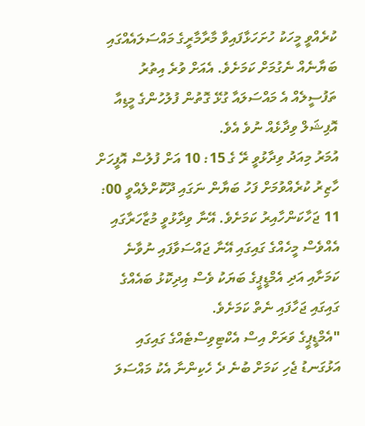ކުރެއްވީ މީހަކު ހުށަހަޅާފައިވާ މާރާމާރީގެ މައްސަލައެއްގައި ބަޔާނެއް ނެގުމަށް ކަމަށެވެ. އެއަށް ވުރެ އިތުރު ތަފުސީލެއް އެ މައްސަލައާ ގުޅޭ ގޮތުން ފުލުހުންގެ މީޑިއާ އޮފިޝަލް ވިދާޅެއް ނުވެ އެވެ.
އުމަރު މިއަދު ވިދާޅުވީ ރޭ ގެ 15: 10 އަށް ފުލުސް އޮފީހަށް ހާޒިރު ކުރެއްވުމަށް ފަހު ބަޔާން ނަގައި ދޫކޮށްލެއްވީ 00: 11 ޖަހާކަންހާއިރު ކަމަށެވެ. އޭނާ ވިދާޅުވީ މުޒާހަރާގައި އެއްވެސް މީހެއްގެ ގައިގައި އޭނާ ޖައްސަވާފައި ނުވާނެ ކަމަށާއި އަދި އެމްޑީޕީގެ ބަޔަކު ވެސް އިދިކޮޅު ބައެއްގެ ގައިގައި ޖަހާފައި ނެތް ކަމަށެވެ.
"އެމްޑީޕީގެ ވަރަށް އިސް އެކްޓިވިސްޓެއްގެ ގައިގައި އަޅުގަނޑު ޖެހި ކަމަށް ބުނެ ދެ ހެކިންނާ އެކު މައްސަލަ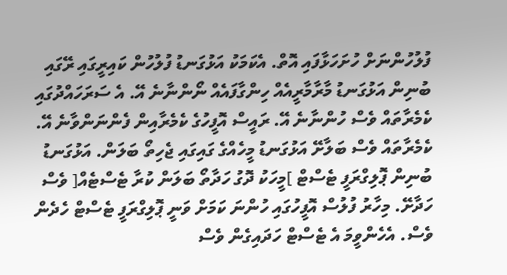ފުލުހުންނަށް ހުށަހަޅާފައި އޮތް. އެކަމަކު އަޅުގަނޑު ފުލުހުން ކައިރީގައި ރޭގައި ބުނިން އަޅުގަނޑު މާރާމާރީއެއް ހިންގާފައެއް ނޯންނާނެ އޭ. އެ ސަރަހައްދުގައި ކެމެރާތައް ވެސް ހުންނާނެ އޭ. ރައީސް އޮފީހުގެ ކެމެރާއިން ފެންނަންވާނެ އޭ. ކެމެރާތައް ވެސް ބަލާށޭ އަޅުގަނޑު މީހެއްގެ ގައިގައި ޖެހިތޯ ބަލަން. އަޅުގަނޑު ބުނިން ޕޮލިގްރަފީ ޓެސްޓް ]މީހަކު ދޮގު ހަދާތޯ ބަލަން ކުރާ ޓެސްޓެއް[ ވެސް ހަދާށޭ. މިހާރު ފުލުސް އޮފީހުގައި ހުންނަ ކަމަށް ވަނީ ޕޮލިގްރަފީ ޓެސްޓް ހެދެން ވެސް. އެހެންވީމަ އެ ޓެސްޓް ހަދައިގެން ވެސް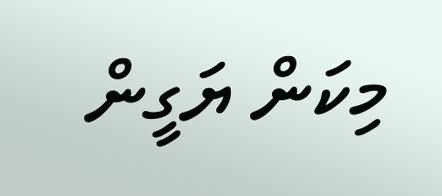މިކަން ޔަގީން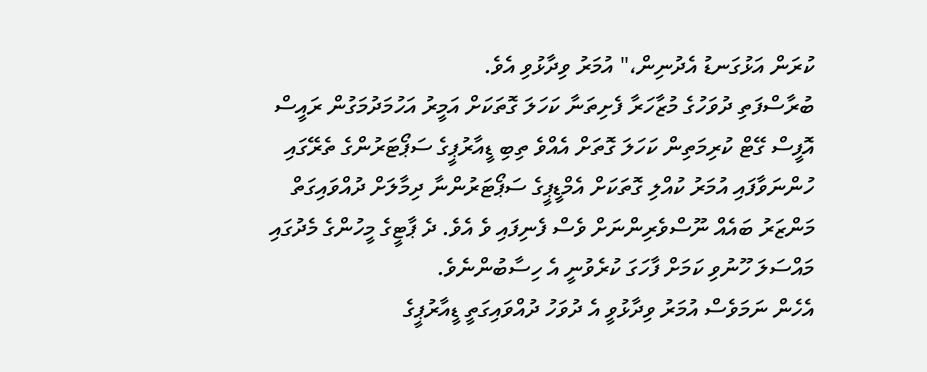ކުރަން އަޅުގަނޑު އެދުނިން،" އުމަރު ވިދާޅުވި އެވެ.
ބުރާސްފަތި ދުވަހުގެ މުޒާހަރާ ފެށިތަނާ ކަހަލަ ގޮތަކަށް އަމީރު އަހުމަދުމަގުން ރައީސް އޮފީސް ގޭޓް ކުރިމަތިން ކަހަލަ ގޮތަށް އެއްވެ ތިބި ޑީއާރުޕީގެ ސަޕޯޓަރުންގެ ތެރޭގައި ހުންނަވާފައި އުމަރު ކުއްލި ގޮތަކަށް އެމްޑީޕީގެ ސަޕޯޓަރުންނާ ދިމާލަށް ދުއްވައިގަތް މަންޒަރު ބައެއް ނޫސްވެރިންނަށް ވެސް ފެނިފައި ވެ އެވެ. ދެ ޕާޓީގެ މީހުންގެ މެދުގައި މައްސަލަ ހޫނުވި ކަމަށް ފާހަގަ ކުރެވުނީ އެ ހިސާބުންނެވެ.
އެހެން ނަމަވެސް އުމަރު ވިދާޅުވީ އެ ދުވަހު ދުއްވައިގަތީ ޑީއާރުޕީގެ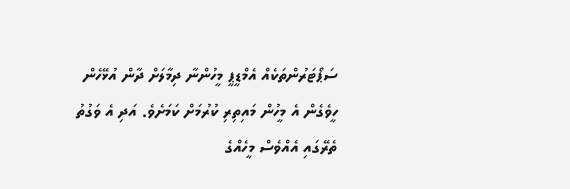ސަޕޯޓަރުންތަކެއް އެމްޑީޕީ މީހުންނާ ދިމާލަށް ދާން އުޅޭހެން ހީވެގެން އެ މީހުން މައިތިރި ކުރުމަށް ކަމަށެވެ. އަދި އެ ވަގުތު ތެރޭގައި އެއްވެސް މީހެއްގެ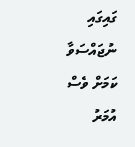ގައިގައި ނުޖައްސަވާ ކަމަށް ވެސް އުމަރު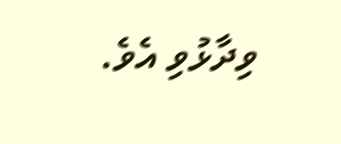ވިދާޅުވި އެވެ.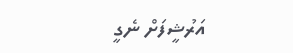އަރުޝީފަށް ނެގީ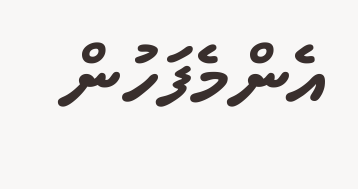އެންމެފަހުން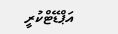އަޕްޑޭޓްކުރީ